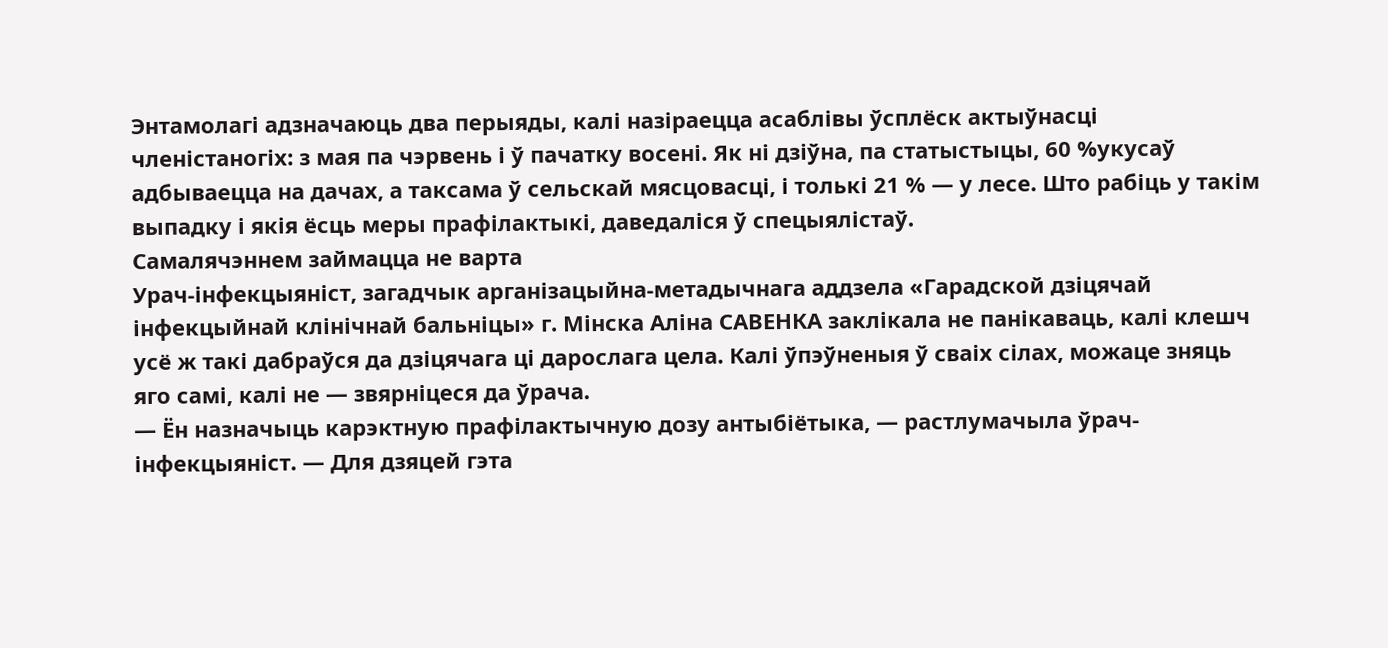Энтамолагі адзначаюць два перыяды, калі назіраецца асаблівы ўсплёск актыўнасці членістаногіх: з мая па чэрвень і ў пачатку восені. Як ні дзіўна, па статыстыцы, 60 %укусаў адбываецца на дачах, а таксама ў сельскай мясцовасці, і толькі 21 % — у лесе. Што рабіць у такім выпадку і якія ёсць меры прафілактыкі, даведаліся ў спецыялістаў.
Самалячэннем займацца не варта
Урач-інфекцыяніст, загадчык арганізацыйна-метадычнага аддзела «Гарадской дзіцячай інфекцыйнай клінічнай бальніцы» г. Мінска Аліна САВЕНКА заклікала не панікаваць, калі клешч усё ж такі дабраўся да дзіцячага ці дарослага цела. Калі ўпэўненыя ў сваіх сілах, можаце зняць яго самі, калі не — звярніцеся да ўрача.
— Ён назначыць карэктную прафілактычную дозу антыбіётыка, — растлумачыла ўрач-інфекцыяніст. — Для дзяцей гэта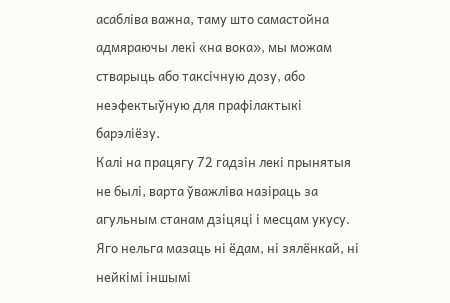асабліва важна, таму што самастойна адмяраючы лекі «на вока», мы можам стварыць або таксічную дозу, або неэфектыўную для прафілактыкі барэліёзу.
Калі на працягу 72 гадзін лекі прынятыя не былі, варта ўважліва назіраць за агульным станам дзіцяці і месцам укусу. Яго нельга мазаць ні ёдам, ні зялёнкай, ні нейкімі іншымі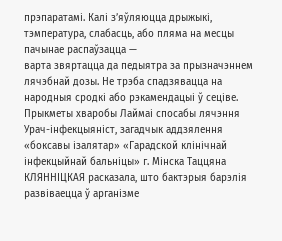прэпаратамі. Калі з’яўляюцца дрыжыкі, тэмпература, слабасць, або пляма на месцы пачынае распаўзацца —
варта звяртацца да педыятра за прызначэннем лячэбнай дозы. Не трэба спадзявацца на народныя сродкі або рэкамендацыі ў сеціве.
Прыкметы хваробы Лаймаі спосабы лячэння
Урач-інфекцыяніст, загадчык аддзялення «боксавы ізалятар» «Гарадской клінічнай інфекцыйнай бальніцы» г. Мінска Таццяна КЛЯННІЦКАЯ расказала, што бактэрыя барэлія развіваецца ў арганізме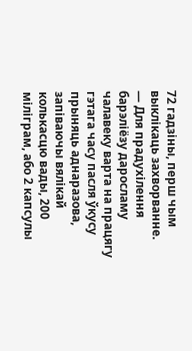72 гадзіны, перш чым выклікаць захворванне.
— Для прадухілення барэліёзу даросламу чалавеку варта на працягу гэтага часу пасля ўкусу прыняць аднаразова, запіваючы вялікай колькасцю вады, 200 міліграм, або 2 капсулы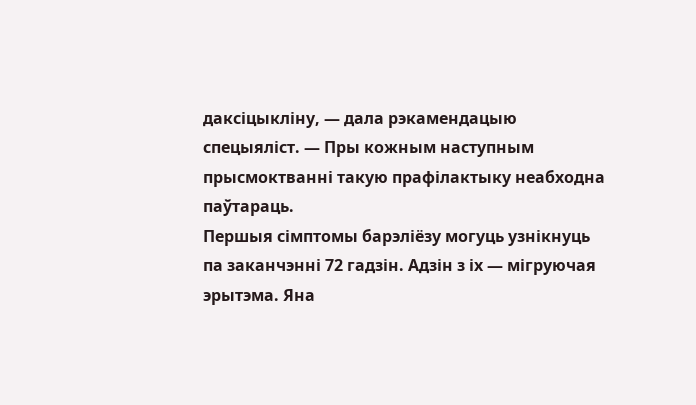даксіцыкліну, — дала рэкамендацыю спецыяліст. — Пры кожным наступным прысмоктванні такую прафілактыку неабходна паўтараць.
Першыя сімптомы барэліёзу могуць узнікнуць па заканчэнні 72 гадзін. Адзін з іх — мігруючая эрытэма. Яна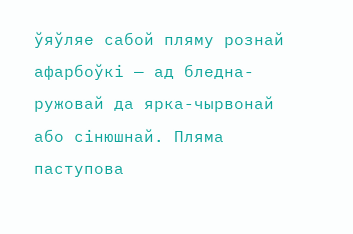ўяўляе сабой пляму рознай афарбоўкі — ад бледна-ружовай да ярка-чырвонай або сінюшнай. Пляма паступова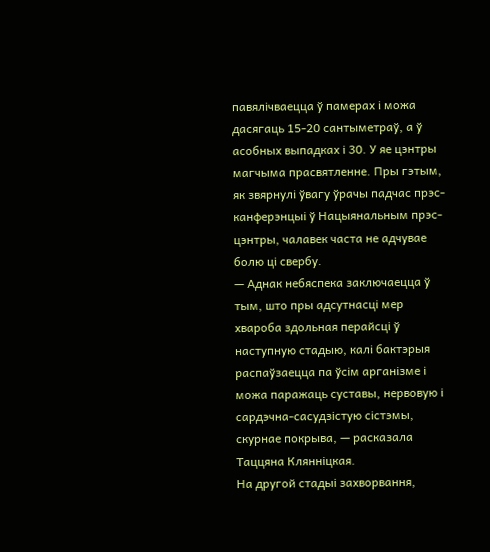павялічваецца ў памерах і можа дасягаць 15-20 сантыметраў, а ў асобных выпадках і 30. У яе цэнтры магчыма прасвятленне. Пры гэтым, як звярнулі ўвагу ўрачы падчас прэс-канферэнцыі ў Нацыянальным прэс-цэнтры, чалавек часта не адчувае болю ці свербу.
— Аднак небяспека заключаецца ў тым, што пры адсутнасці мер хвароба здольная перайсці ў наступную стадыю, калі бактэрыя распаўзаецца па ўсім арганізме і можа паражаць суставы, нервовую і сардэчна-сасудзістую сістэмы, скурнае покрыва, — расказала Таццяна Клянніцкая.
На другой стадыі захворвання,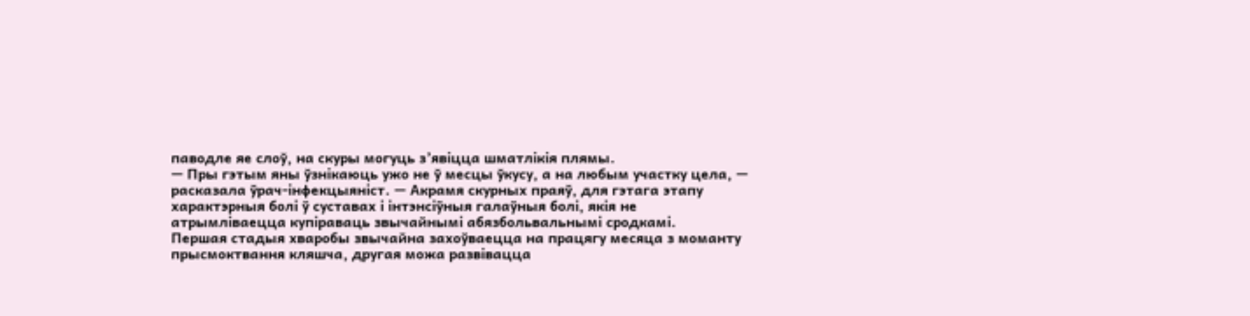паводле яе слоў, на скуры могуць з’явіцца шматлікія плямы.
— Пры гэтым яны ўзнікаюць ужо не ў месцы ўкусу, а на любым участку цела, — расказала ўрач-інфекцыяніст. — Акрамя скурных праяў, для гэтага этапу характэрныя болі ў суставах і інтэнсіўныя галаўныя болі, якія не атрымліваецца купіраваць звычайнымі абязбольвальнымі сродкамі.
Першая стадыя хваробы звычайна захоўваецца на працягу месяца з моманту прысмоктвання кляшча, другая можа развівацца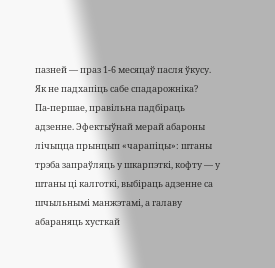пазней — праз 1-6 месяцаў пасля ўкусу.
Як не падхапіць сабе спадарожніка?
Па-першае, правільна падбіраць адзенне. Эфектыўнай мерай абароны лічыцца прынцып «чарапіцы»: штаны трэба запраўляць у шкарпэткі, кофту — у штаны ці калготкі, выбіраць адзенне са шчыльнымі манжэтамі, а галаву абараняць хусткай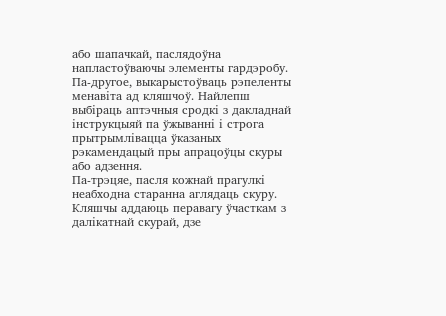або шапачкай, паслядоўна напластоўваючы элементы гардэробу.
Па-другое, выкарыстоўваць рэпеленты менавіта ад кляшчоў. Найлепш выбіраць аптэчныя сродкі з дакладнай інструкцыяй па ўжыванні і строга прытрымлівацца ўказаных рэкамендацый пры апрацоўцы скуры або адзення.
Па-трэцяе, пасля кожнай прагулкі неабходна старанна аглядаць скуру. Кляшчы аддаюць перавагу ўчасткам з далікатнай скурай, дзе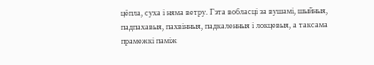цёпла, суха і няма ветру. Гэта вобласці за вушамі, шыйныя, падпахавыя, пахвінныя, падкаленныя і локцевыя, а таксама прамежкі паміж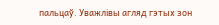пальцаў. Уважлівы агляд гэтых зон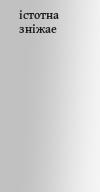істотна зніжае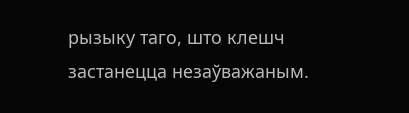рызыку таго, што клешч застанецца незаўважаным.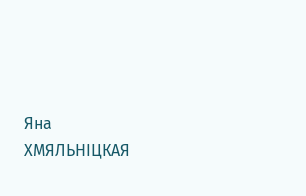Яна ХМЯЛЬНІЦКАЯ